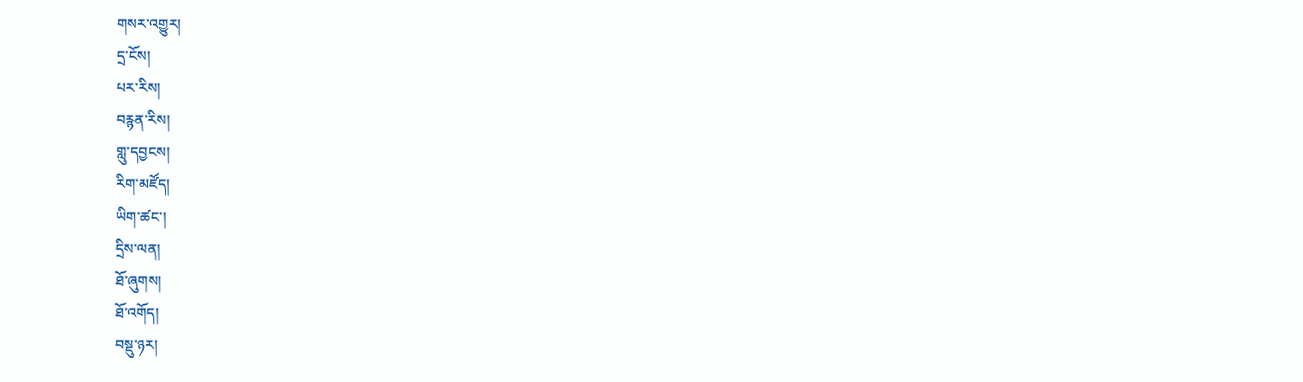གསར་འགྱུར།
དྲ་ངོས།
པར་རིས།
བརྙན་རིས།
གླུ་དབྱངས།
རིག་མཛོད།
ཡིག་ཚང་།
དྲིས་ལན།
ཐོ་ཞུགས།
ཐོ་འགོད།
བསྡུ་ཉར།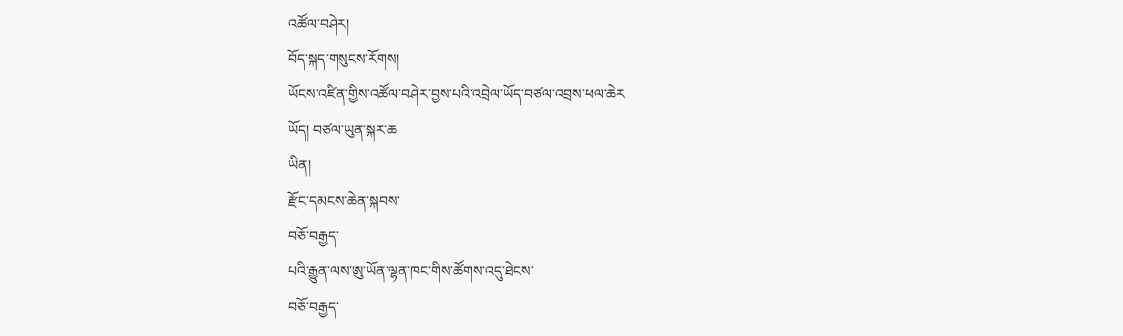འཚོལ་བཤེར།
བོད་སྐད་གསུངས་རོགས།
ཡོངས་འཛིན་གྱིས་འཚོལ་བཤེར་བྱས་པའི་འབྲེལ་ཡོད་བཙལ་འབྲས་ཕལ་ཆེར
ཡོད། བཙལ་ཡུན་སྐར་ཆ
ཡིན།
རྫོང་དམངས་ཆེན་སྐབས་
བཅོ་བརྒྱད་
པའི་རྒྱུན་ལས་ཨུ་ཡོན་ལྷན་ཁང་གིས་ཚོགས་འདུ་ཐེངས་
བཅོ་བརྒྱད་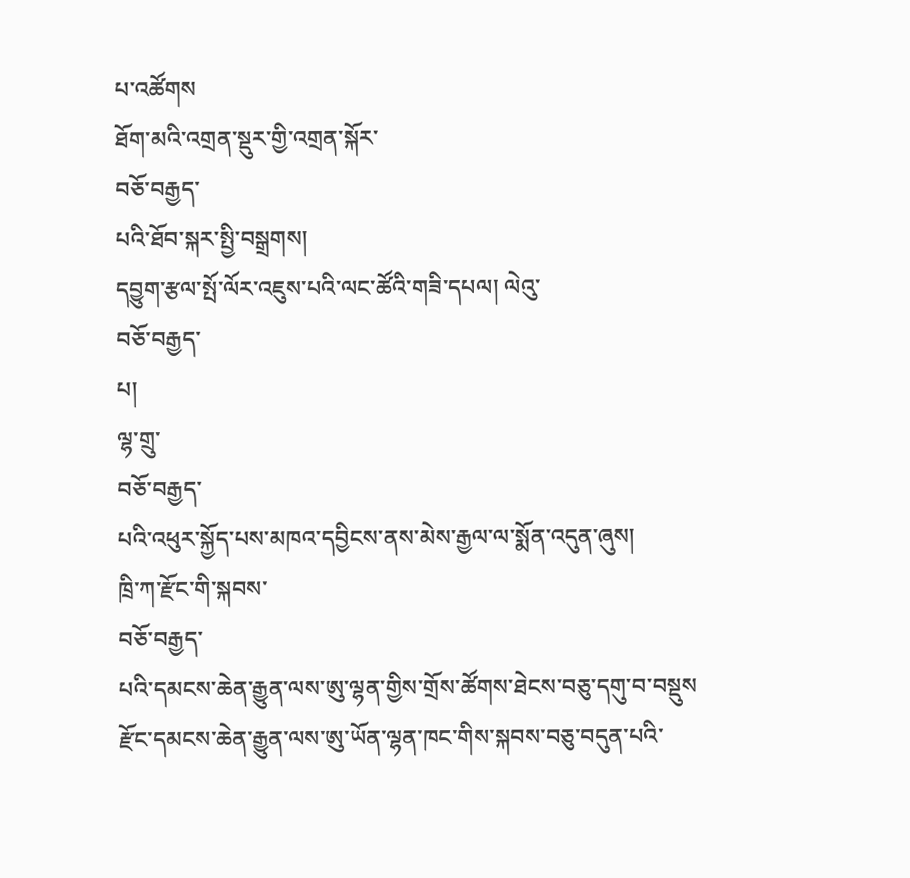པ་འཚོགས
ཐོག་མའི་འགྲན་སྡུར་གྱི་འགྲན་སྐོར་
བཅོ་བརྒྱད་
པའི་ཐོབ་སྐར་སྤྱི་བསྒྲགས།
དབྱུག་རྩལ་སྤོ་ལོར་འཇུས་པའི་ལང་ཚོའི་གཟི་དཔལ། ལེའུ་
བཅོ་བརྒྱད་
པ།
ལྷ་གྲུ་
བཅོ་བརྒྱད་
པའི་འཕུར་སྐྱོད་པས་མཁའ་དབྱིངས་ནས་མེས་རྒྱལ་ལ་སྨོན་འདུན་ཞུས།
ཁྲི་ཀ་རྫོང་གི་སྐབས་
བཅོ་བརྒྱད་
པའི་དམངས་ཆེན་རྒྱུན་ལས་ཨུ་ལྷན་གྱིས་གྲོས་ཚོགས་ཐེངས་བཅུ་དགུ་བ་བསྡུས
རྫོང་དམངས་ཆེན་རྒྱུན་ལས་ཨུ་ཡོན་ལྷན་ཁང་གིས་སྐབས་བཅུ་བདུན་པའི་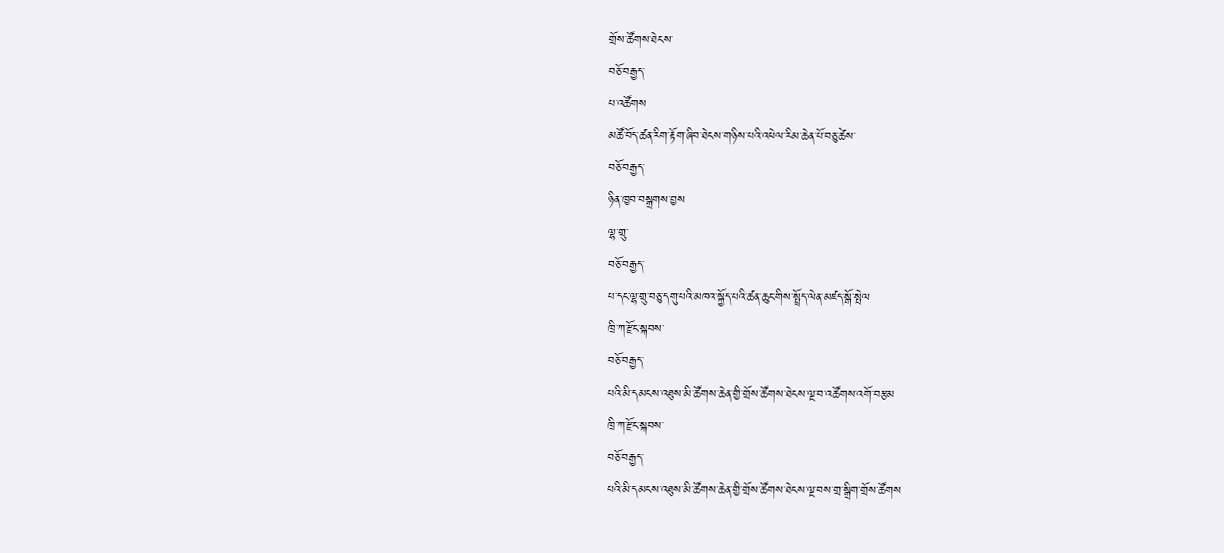གྲོས་ཚོགས་ཐེངས་
བཅོ་བརྒྱད་
པ་འཚོགས
མཚོ་བོད་ཚན་རིག་རྟོག་ཞིབ་ཐེངས་གཉིས་པའི་འཕེལ་རིམ་ཆེན་པོ་བཅུ་ཚེས་
བཅོ་བརྒྱད་
ཉིན་ཁྱབ་བསྒྲགས་བྱས
ལྷ་གྲུ་
བཅོ་བརྒྱད་
པ་དང་ལྷ་གྲུ་བཅུ་དགུ་པའི་མཁའ་སྐྱོད་པའི་ཚན་ཆུང་གིས་སྤྲོད་ལེན་མཛད་སྒོ་སྤེལ
ཁྲི་ཀ་རྫོང་སྐབས་
བཅོ་བརྒྱད་
པའི་མི་དམངས་འཐུས་མི་ཚོགས་ཆེན་གྱི་གྲོས་ཚོགས་ཐེངས་ལྔ་བ་འཚོགས་འགོ་བརྩམ
ཁྲི་ཀ་རྫོང་སྐབས་
བཅོ་བརྒྱད་
པའི་མི་དམངས་འཐུས་མི་ཚོགས་ཆེན་གྱི་གྲོས་ཚོགས་ཐེངས་ལྔ་བས་གྲ་སྒྲིག་གྲོས་ཚོགས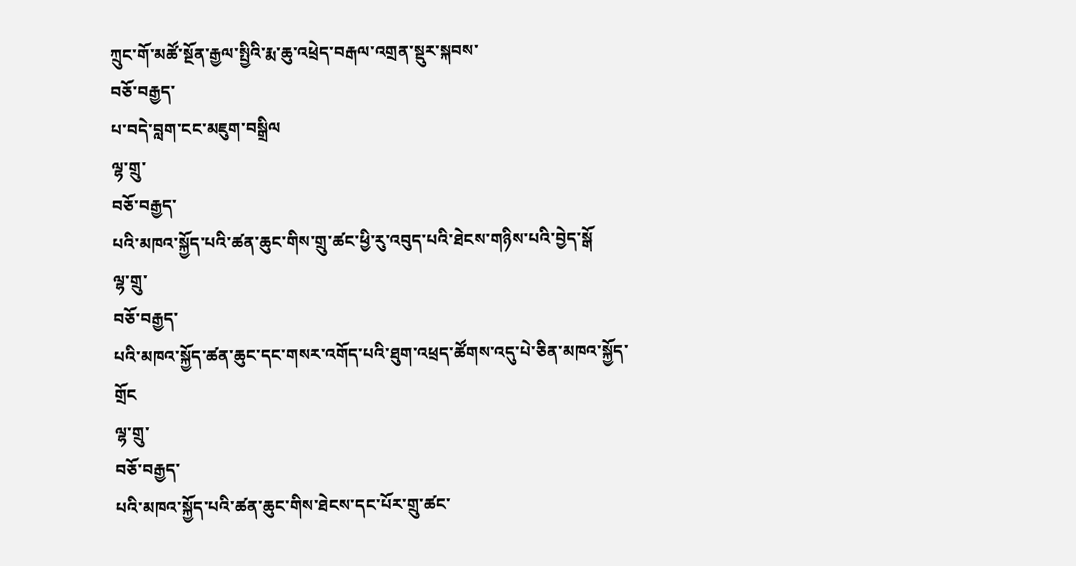ཀྲུང་གོ་མཚོ་སྔོན་རྒྱལ་སྤྱིའི་རྨ་ཆུ་འཕྲེད་བརྒལ་འགྲན་སྡུར་སྐབས་
བཅོ་བརྒྱད་
པ་བདེ་བླག་ངང་མཇུག་བསྒྲིལ
ལྷ་གྲུ་
བཅོ་བརྒྱད་
པའི་མཁའ་སྐྱོད་པའི་ཚན་ཆུང་གིས་གྲུ་ཚང་ཕྱི་རུ་འབུད་པའི་ཐེངས་གཉིས་པའི་བྱེད་སྒོ
ལྷ་གྲུ་
བཅོ་བརྒྱད་
པའི་མཁའ་སྐྱོད་ཚན་ཆུང་དང་གསར་འགོད་པའི་ཐུག་འཕྲད་ཚོགས་འདུ་པེ་ཅིན་མཁའ་སྐྱོད་གྲོང
ལྷ་གྲུ་
བཅོ་བརྒྱད་
པའི་མཁའ་སྐྱོད་པའི་ཚན་ཆུང་གིས་ཐེངས་དང་པོར་གྲུ་ཚང་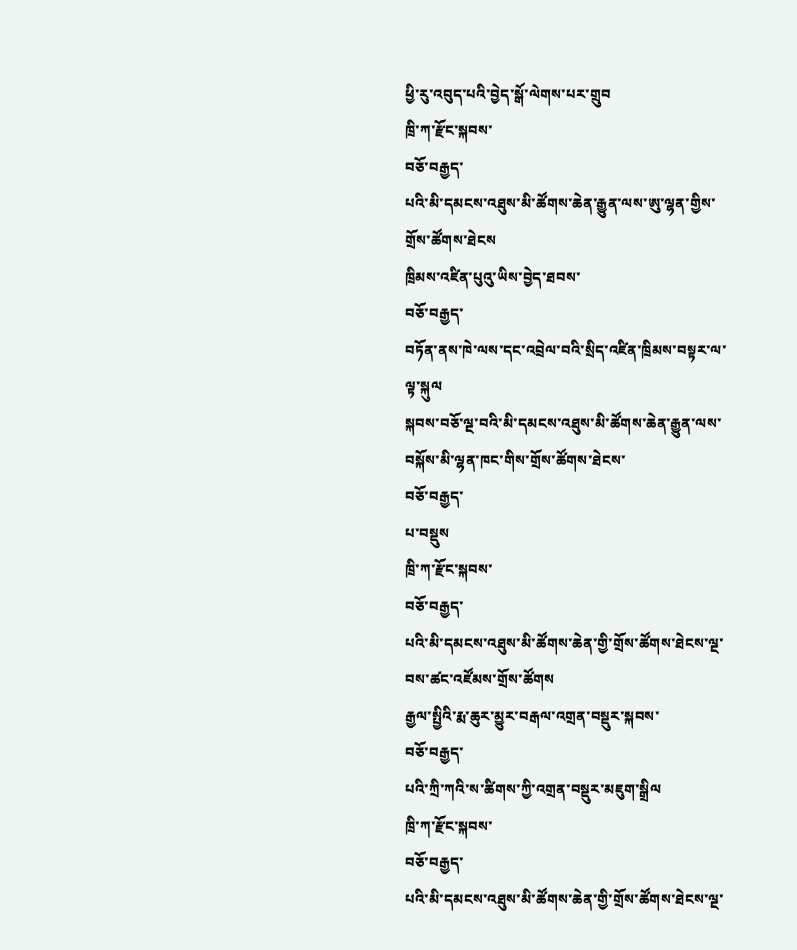ཕྱི་རུ་འབུད་པའི་བྱེད་སྒོ་ལེགས་པར་གྲུབ
ཁྲི་ཀ་རྫོང་སྐབས་
བཅོ་བརྒྱད་
པའི་མི་དམངས་འཐུས་མི་ཚོགས་ཆེན་རྒྱུན་ལས་ཨུ་ལྷན་གྱིས་གྲོས་ཚོགས་ཐེངས
ཁྲིམས་འཛིན་པུའུ་ཡིས་བྱེད་ཐབས་
བཅོ་བརྒྱད་
བཏོན་ནས་ཁེ་ལས་དང་འབྲེལ་བའི་སྲིད་འཛིན་ཁྲིམས་བསྟར་ལ་ལྟ་སྐུལ
སྐབས་བཅོ་ལྔ་བའི་མི་དམངས་འཐུས་མི་ཚོགས་ཆེན་རྒྱུན་ལས་བསྐོས་མི་ལྷན་ཁང་གིས་གྲོས་ཚོགས་ཐེངས་
བཅོ་བརྒྱད་
པ་བསྡུས
ཁྲི་ཀ་རྫོང་སྐབས་
བཅོ་བརྒྱད་
པའི་མི་དམངས་འཐུས་མི་ཚོགས་ཆེན་གྱི་གྲོས་ཚོགས་ཐེངས་ལྔ་བས་ཚང་འཛོམས་གྲོས་ཚོགས
རྒྱལ་སྤྱིའི་རྨ་ཆུར་མྱུར་བརྒལ་འགྲན་བསྡུར་སྐབས་
བཅོ་བརྒྱད་
པའི་ཀྲི་ཀའི་ས་ཚིགས་ཀྱི་འགྲན་བསྡུར་མཇུག་སྒྲིལ
ཁྲི་ཀ་རྫོང་སྐབས་
བཅོ་བརྒྱད་
པའི་མི་དམངས་འཐུས་མི་ཚོགས་ཆེན་གྱི་གྲོས་ཚོགས་ཐེངས་ལྔ་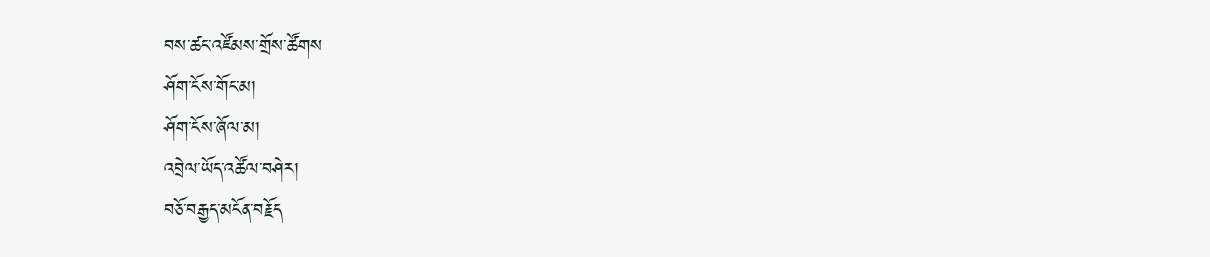བས་ཚང་འཛོམས་གྲོས་ཚོགས
ཤོག་ངོས་གོང་མ།
ཤོག་ངོས་ཞོལ་མ།
འབྲེལ་ཡོད་འཚོལ་བཤེར།
བཅོ་བརྒྱད་མངོན་བརྗོད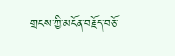གྲངས་ཀྱི་མངོན་བརྗོད་བཅོ་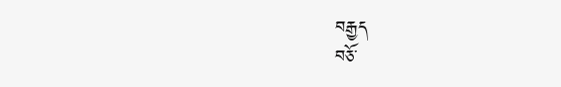བརྒྱད
བཅོ་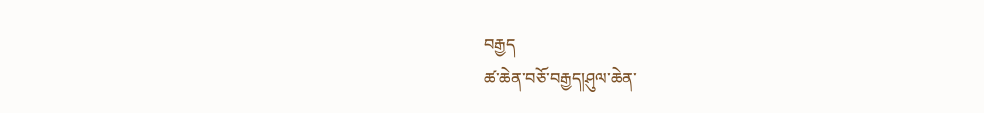བརྒྱད
ཚ་ཆེན་བཅོ་བརྒྱད།ཤུལ་ཆེན་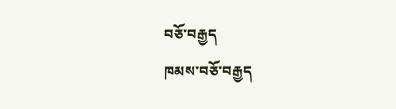བཅོ་བརྒྱད
ཁམས་བཅོ་བརྒྱད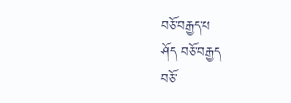བཅོ་བརྒྱད་པ
ཤོད བཅོ་བརྒྱད
བཅོ་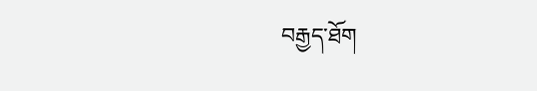བརྒྱད་ཐོག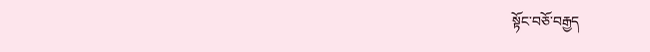སྟོང་བཅོ་བརྒྱད